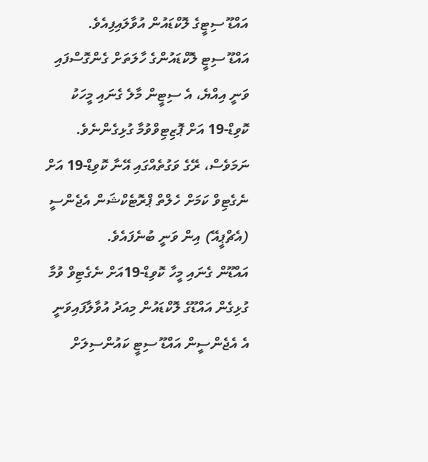އައްޑޫ ސިޓީގެ ލޮކްޑައުން އުވާލައިފިއެވެ.
އައްޑޫ ސިޓީ ލޮކްޑައުންގެ ހާލަތަށް ގެންގޮސްފައި ވަނީ އިއްޔެ، އެ ސިޓީން މާލެ ގެނައި މީހަކު ކޮވިޑް-19 އަށް ޕޮޒިޓިވްވުމާ ގުޅިގެންނެވެ. ނަމަވެސް، ރޭގެ ވަގުތެއްގައި އޭނާ ކޮވިޑް-19 އަށް ނެގެޓިވް ކަމަށް ހެލްތް ޕްރޮޓެކްޝަން އެޖެންސީ (އެޗްޕީއޭ) އިން ވަނީ ބުނެފައެވެ.
އައްޑޫން ގެނައި މީހާ ކޮވިޑް-19އަށް ނެގެޓިވް ވުމާ ގުޅިގެން އައްޑޫގެ ލޮކްޑައުން މިއަދު އުވާލާފައިވަނީ އެ އެޖެންސީން އައްޑޫ ސިޓީ ކައުންސިލަށް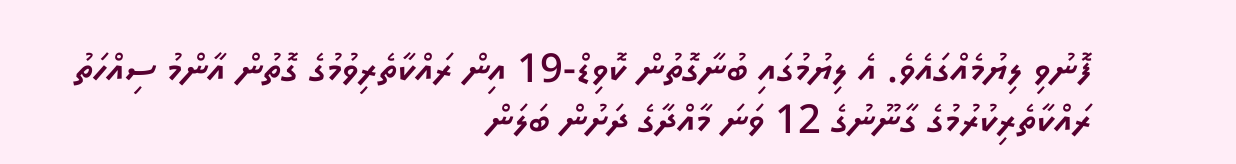ފޮނުވި ލިޔުމެއްގައެވެ. އެ ލިޔުމުގައި ބުނާގޮތުން ކޮވިޑް-19 އިން ރައްކާތެރިވުމުގެ ގޮތުން އާންމު ސިއްހަތު ރައްކާތެރިކުރުމުގެ ގާނޫނުގެ 12 ވަނަ މާއްދާގެ ދަށުން ބަލަން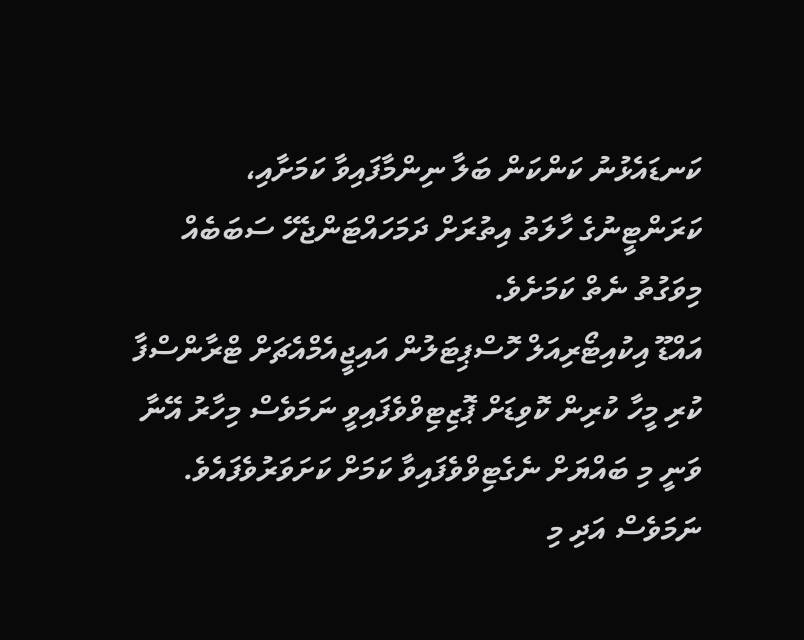ކަނޑައެޅުނު ކަންކަން ބަލާ ނިންމާފައިވާ ކަމަށާއި، ކަރަންޓީނުގެ ހާލަތު އިތުރަށް ދަމަހައްޓަންޖެހޭ ސަބަބެއް މިވަގުތު ނެތް ކަމަށެވެ.
އައްޑޫ އިކުއިޓޯރިއަލް ހޮސްޕިޓަލުން އައިޖީއެމްއެޗަށް ޓްރާންސްފާ ކުރި މީހާ ކުރިން ކޮވިޑަށް ޕޮޒިޓިވްވެފައިވީ ނަމަވެސް މިހާރު އޭނާ ވަނީ މި ބައްޔަށް ނެގެޓިވްވެފައިވާ ކަމަށް ކަށަވަރުވެފައެވެ. ނަމަވެސް އަދި މި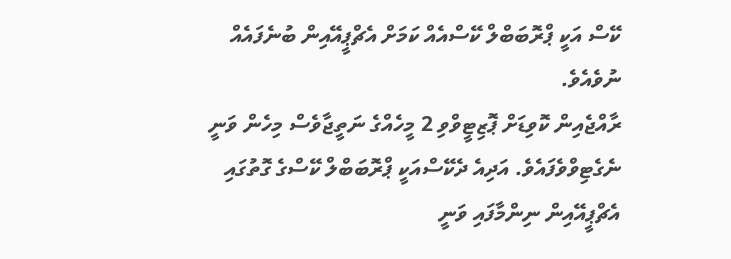ކޭސް އަކީ ޕްރޮބަބްލް ކޭސްއެއް ކަމަށް އެޗްޕީއޭއިން ބުނެފައެއް ނުވެއެވެ.
ރާއްޖެއިން ކޮވިޑަށް ޕޮޒިޓީވްވި 2 މީހެއްގެ ނަތީޖާވެސް މިހެން ވަނީ ނެގެޓިވްވެފައެވެ. އަދިއެ ދެކޭސްއަކީ ޕްރޮބަބްލް ކޭސްގެ ގޮތުގައި އެޗްޕީއޭއިން ނިންމާފައި ވަނީ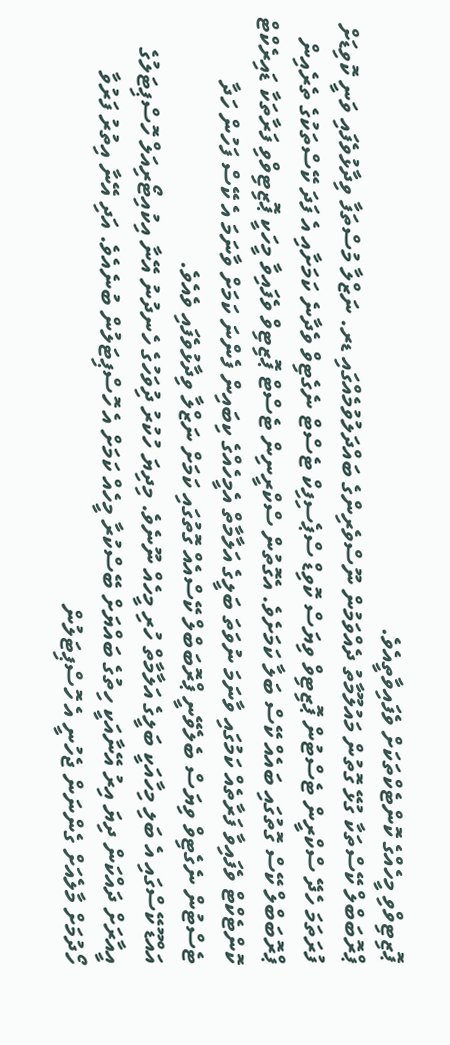ޕޮޒިޓިވްވި މީހެއްގެ ކޮންޓެކްތަކަށް ވެފައިވާތީއެވެ.
ޕްރޮބަބްލް ކޭސްތަކާ ގުޅޭ ގޮތުން މައުލޫމާތު ދެއްވަމުން ނޫސްވެރިންގެ ބައްދަލުވުމެއްގައި ޑރ. ނަޒްލާ މުސްތަފާ ވިދާޅުވެފައި ވަނީ ކޮވިޑަށް ފުރަތަމަ ހެދޭ ސްކްރީން ޓެސްޓުން ޕޮޒިޓިވް ވިޔަސް ކޮވިޑް ސްޕެސިފިކް ޓެސްޓް ނެގެޓިވް ވެދާނެ ކަމަށާއި އެ ފަދަ ކޭސްތަކުގެ ތެރެއިން ޕްރޮބަބްލް ކޭސް ގޮތުގައި ބައެއް ކޭސް ބަލާ ކަމަށެވެ. އެގޮތުން ސްކްރީނިން ޓެސްޓް ޕޮޒިޓިވް ވެފައިވާ މީހަކީ ޕޮޒިޓިވްވި ފަރާތަކާ ޑައިރެކްޓް ކޮންޓެކްޓް ވެފައިވާ ފަރާތެއް ކަމުގައި ވާނަމަ ނުވަތަ ބަލީގެ އަލާމާތް އެމީހެއްގެ ކިބައިން ފެންނަ ކަމަށް ވާނަމަ އެ ކޭސް ފަހުން ހަދާ ޓެސްޓުން ނެގެޓިވް ވިޔަސް ބެލެވޭނީ ޕްރޮބަބްލް ކޭސްއެއް ގޮތުގައި ކަމަށް ނަޒްލާ ވިދާޅުވެފައި ވެއެވެ.
އައްޑޫ ކޭސްގައި އެ ބަލި މިހާއަކީ ބަލީގެ އަލާމާތް ހުރި މީހެއް ނޫނެވެ. މިދިޔަ ހުކުރު ދިުވަހުގެ ހެނދުނު އޭނާ އިކުއިޓޯރިއަލް ހޮސްޕިޓަލުގެ އީއާރަށް ދައްކަން ދިޔަ އިރު އޭނާއަކީ ހިތުގެ ބައްޔަށް ބޭސްކުރާ މީހެއް ކަމަށް އެ ހޮސްޕިޓަލުން ބުނެއެވެ. އަދި އޭނާ އިތުރު ފަރުވާ ހޯދުމަށް މާލެއަށް ގެންނަން ޖެހުނީ އެ ހޮސްޕިޓަލުން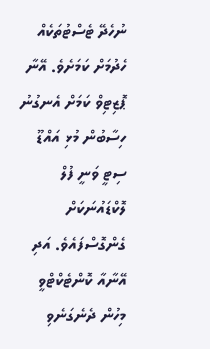ނުހެދޭ ޓެސްޓުތަކެއް ހެދުމަށް ކަމަށެވެ. އޭނާ ޕޮޒިޓިވް ކަމަށް އެނގުނު ހިސާބުން މުޅި އައްޑޫ ސިޓީ ވަނީ ފުލް ލޮކްޑައުނަކަށް ގެންގޮސްފައެވެ. އަދި އޭނާއާ ކޮންޓެކްޓްވީ މިހުން ދެނެގަނެވި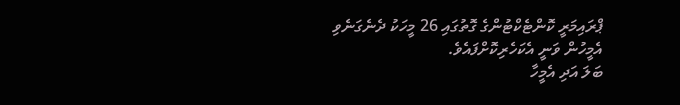ޕްރައިމަރީ ކޮންޓެކްޓުންގެ ގޮތުގައި 26 މީހަކު ދެނެގަނެވި އެމީހުން ވަނީ އެކަހެރިކޮށްފައެވެ.
ބަލަ އަދި އެމީހާ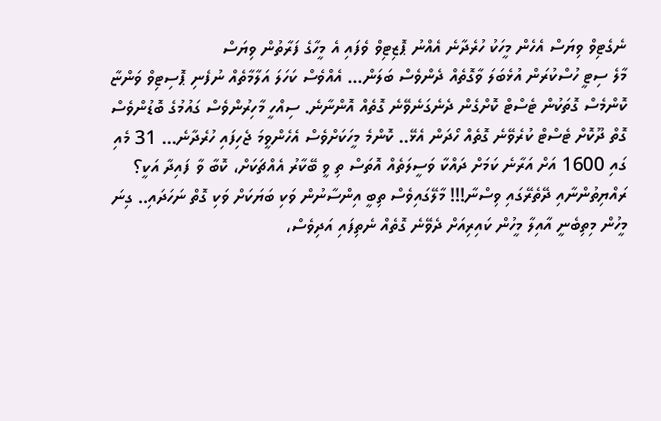ނެގެޓިވް ވިޔަސް އެހެން މީހަކު ހުރެދާނެ އެއްނު ޕޮޒިޓިވް ވެފައި އެ މީހާގެ ފަރާތުން ވިޔަސް
މާލެ ސިޓީ ހުސްކުރަން އުޅެބަލަ ވާގޮތެއް ދެންވެސް ބަލަން... އެއްވެސް ކަހަލަ އަލާމާތެއް ނުފެނި ޕޮސިޓިވް ވަންޏާ ކޮންމެސް ގޮތަކުން ޓެސްޓް ކޮށްގެން ދެނެގަނެވޭނެ ގޮތެއް އޮންނާނެ. ސިއްހީ މާހިރުންވެސް ގައުމުގެ ބޮޑުންވެސް ގޮތް ދޫކޮށް ޓެސްޓް ކުރެވޭނެ ގޮތެއް ހޯދަން އެޅޭ.. ކޮންމެ މީހަކަށްވެސް އެހެންވީމަ ޖެހިފައި ހުރެދާނެ... 31 މެއި ގައި 1600 އަށް އަރާނެ ކަމަށް ދައްކާ ވަސީލަތެއް އޮތަސް ތި ވީ ބޭކާރު އެއްޗަކަށް، ކޮބާ ވާ ފައިދާ އަކީ؟ ރައްޔިތުންނާއި ދޭތެރޭގައި ވިސްނާ!!! މާލޭގައިވެސް ތިބީ އިންސާނުން ވަކި ބަޔަކަށް ވަކި ގޮތް ނަހަދައި.. ގިނަ މީހުން މިތިބެނީ އާއިލާ މީހުން ކައިރިއަށް ދެވޭނެ ގޮތެއް ނެތިފައި އަދިވެސް،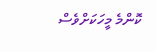ކޮންމެ މީހަކަށްވެސް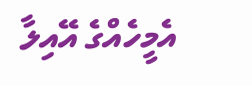އެމީހެއްގެ އޭއިލާ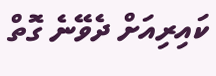ކައިރިއަށް ދެވޭނެ ގޮތް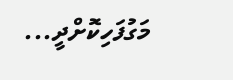މަގުފަހިކޮށްދީ...